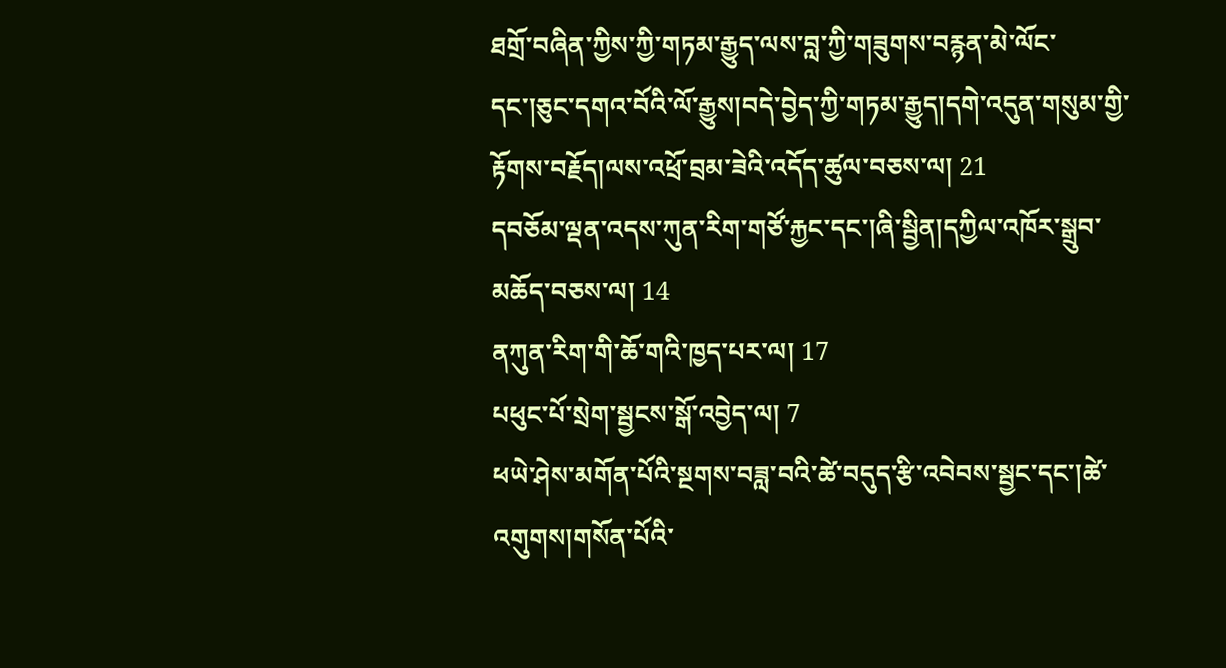ཐགྲོ་བཞིན་ཀྱིས་ཀྱི་གཏམ་རྒྱུད་ལས་བླ་ཀྱི་གཟུགས་བརྙན་མེ་ལོང་དང་།ཅུང་དགའ་བོའི་ལོ་རྒྱུས།བདེ་བྱེད་ཀྱི་གཏམ་རྒྱུད།དགེ་འདུན་གསུམ་གྱི་རྟོགས་བརྗོད།ལས་འཕྲོ་བྲམ་ཟེའི་འདོད་ཚུལ་བཅས་ལ། 21
དབཅོམ་ལྡན་འདས་ཀུན་རིག་གཙོ་རྐྱང་དང་།ཞི་སྦྱིན།དཀྱིལ་འཁོར་སྒྲུབ་མཆོད་བཅས་ལ། 14
ནཀུན་རིག་གི་ཆོ་གའི་ཁྱད་པར་ལ། 17
པཕུང་པོ་སྲེག་སྦྱངས་སྒོ་འབྱེད་ལ། 7
ཕཡེ་ཤེས་མགོན་པོའི་སྔགས་བཟླ་བའི་ཚེ་བདུད་རྩི་འབེབས་སྦྱང་དང་།ཚེ་འགུགས།གསོན་པོའི་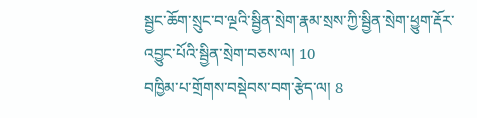སྦྱང་ཆོག་སྲུང་བ་ལྔའི་སྦྱིན་སྲེག་རྣམ་སྲས་ཀྱི་སྦྱིན་སྲེག་ཕྱུག་རྡོར་འབྱུང་པོའི་སྦྱིན་སྲེག་བཅས་ལ། 10
བཁྱིམ་པ་གྲོགས་བསྡེབས་བག་རྩེད་ལ། 8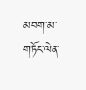མབག་མ་གཏོང་ལེན་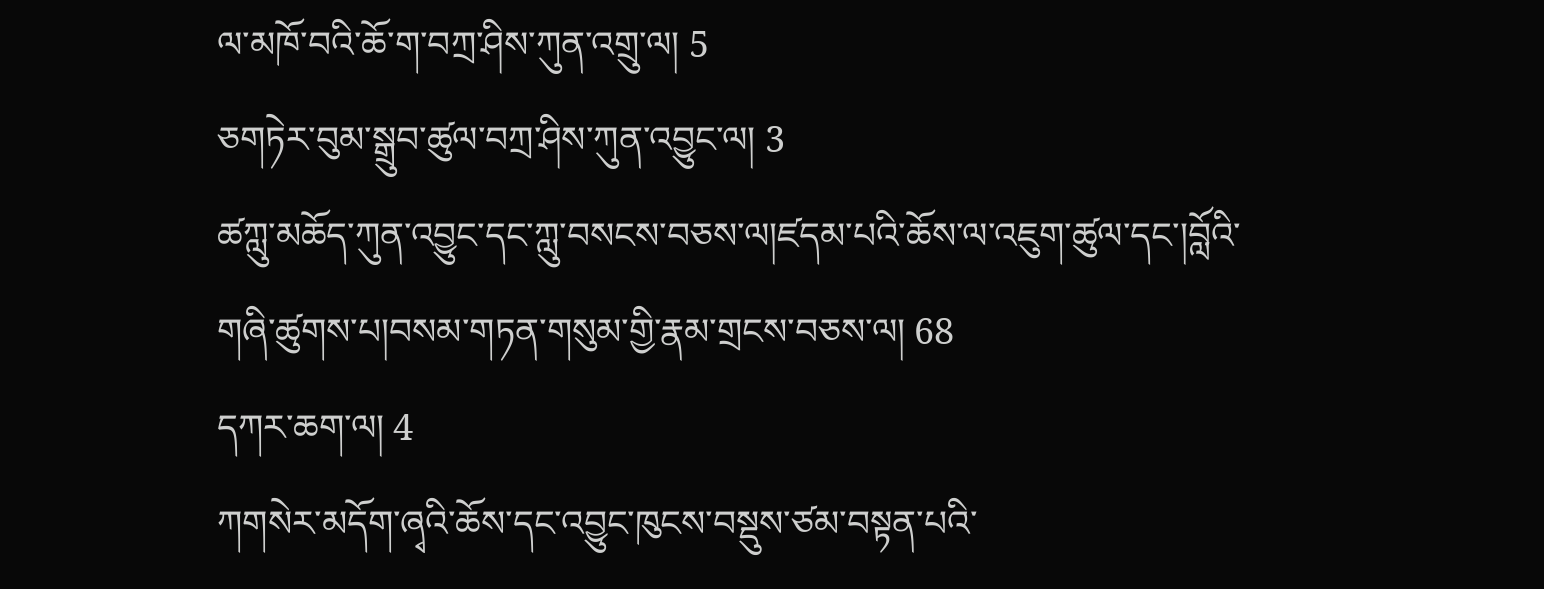ལ་མཁོ་བའི་ཆོ་ག་བཀྲ་ཤིས་ཀུན་འགྲུ་ལ། 5
ཅགཏེར་བུམ་སྒྲུབ་ཚུལ་བཀྲ་ཤིས་ཀུན་འབྱུང་ལ། 3
ཚཀླུ་མཆོད་ཀུན་འབྱུང་དང་ཀླུ་བསངས་བཅས་ལ།ཛདམ་པའི་ཆོས་ལ་འཇུག་ཚུལ་དང་།བློའི་གཞི་ཚུགས་པ།བསམ་གཏན་གསུམ་གྱི་རྣམ་གྲངས་བཅས་ལ། 68
དཀར་ཆག་ལ། 4
ཀགསེར་མདོག་ཞྭའི་ཆོས་དང་འབྱུང་ཁུངས་བསྡུས་ཙམ་བསྟན་པའི་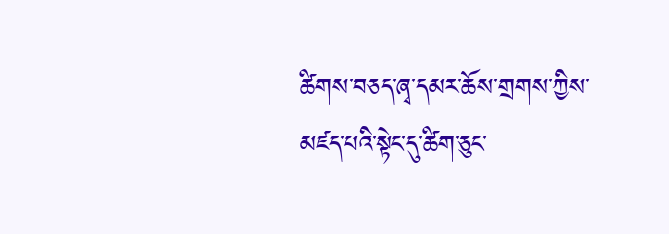ཚིགས་བཅད་ཞྭ་དམར་ཆོས་གྲགས་ཀྱིས་མཛད་པའི་སྟེང་དུ་ཚིག་ཅུང་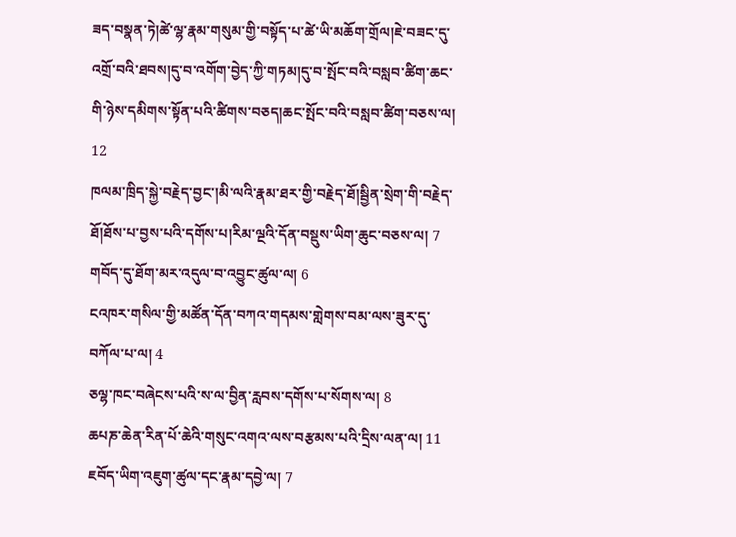ཟད་བསྣན་ཏེ།ཚེ་ལྷ་རྣམ་གསུམ་གྱི་བསྟོད་པ་ཚེ་ཡི་མཆོག་གྲོལ།ཇེ་བཟང་དུ་འགྲོ་བའི་ཐབས།དུ་བ་འགོག་བྱེད་ཀྱི་གཏམ།དུ་བ་སྤོང་བའི་བསླབ་ཚིག་ཆང་གི་ཉེས་དམིགས་སྟོན་པའི་ཚིགས་བཅད།ཆང་སྤོང་བའི་བསླབ་ཚིག་བཅས་ལ། 12
ཁལམ་ཁྲིད་སྐྱེ་བརྗེད་བྱང་།མི་ལའི་རྣམ་ཐར་གྱི་བརྗེད་ཐོ།སྦྱིན་སྲེག་གི་བརྗེད་ཐོ།ཐོས་པ་བྱས་པའི་དགོས་པ།རིམ་ལྔའི་དོན་བསྡུས་ཡིག་ཆུང་བཅས་ལ། 7
གབོད་དུ་ཐོག་མར་འདུལ་བ་འབྱུང་ཚུལ་ལ། 6
ངའཁར་གསིལ་གྱི་མཚོན་དོན་བཀའ་གདམས་གླེགས་བམ་ལས་ཟུར་དུ་བཀོལ་པ་ལ། 4
ཅལྷ་ཁང་བཞེངས་པའི་ས་ལ་བྱིན་རླབས་དགོས་པ་སོགས་ལ། 8
ཆཔཎ་ཆེན་རིན་པོ་ཆེའི་གསུང་འགའ་ལས་བརྩམས་པའི་དྲིས་ལན་ལ། 11
ཇབོད་ཡིག་འཇུག་ཚུལ་དང་རྣམ་དབྱེ་ལ། 7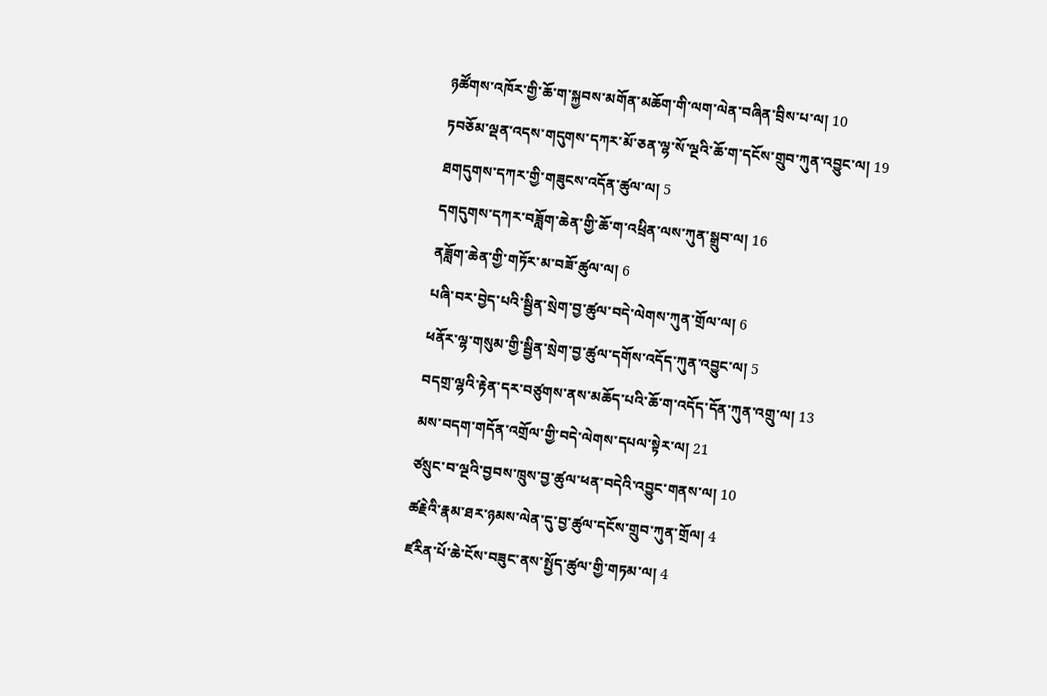ཉཚོགས་འཁོར་གྱི་ཆོ་ག་སྐྱབས་མགོན་མཆོག་གི་ལག་ལེན་བཞིན་བྲིས་པ་ལ། 10
ཏབཅོམ་ལྡན་འདས་གདུགས་དཀར་མོ་ཅན་ལྷ་སོ་ལྔའི་ཆོ་ག་དངོས་གྲུབ་ཀུན་འབྱུང་ལ། 19
ཐགདུགས་དཀར་གྱི་གཟུངས་འདོན་ཚུལ་ལ། 5
དགདུགས་དཀར་བཟློག་ཆེན་གྱི་ཆོ་ག་འཕྲིན་ལས་ཀུན་སྒྲུབ་ལ། 16
ནཟློག་ཆེན་གྱི་གཏོར་མ་བཟོ་ཚུལ་ལ། 6
པཞི་བར་བྱེད་པའི་སྦྱིན་སྲེག་བྱ་ཚུལ་བདེ་ལེགས་ཀུན་གྲོལ་ལ། 6
ཕནོར་ལྷ་གསུམ་གྱི་སྦྱིན་སྲེག་བྱ་ཚུལ་དགོས་འདོད་ཀུན་འབྱུང་ལ། 5
བདགྲ་ལྷའི་རྟེན་དར་བཙུགས་ནས་མཆོད་པའི་ཆོ་ག་འདོད་དོན་ཀུན་འགྲུ་ལ། 13
མས་བདག་གདོན་འགྲོལ་གྱི་བདེ་ལེགས་དཔལ་སྟེར་ལ། 21
ཙསྲུང་བ་ལྔའི་བྱབས་ཁྲུས་བྱ་ཚུལ་ཕན་བདེའི་འབྱུང་གནས་ལ། 10
ཚརྗེའི་རྣམ་ཐར་ཉམས་ལེན་དུ་བྱ་ཚུལ་དངོས་གྲུབ་ཀུན་གྲོལ། 4
ཛརིན་པོ་ཆེ་ངོས་བཟུང་ནས་སྤྱོད་ཚུལ་གྱི་གཏམ་ལ། 4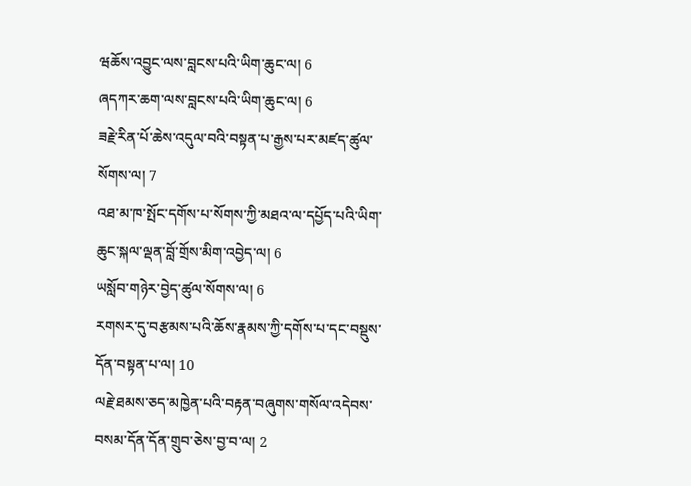ཝཆོས་འབྱུང་ལས་བླངས་པའི་ཡིག་ཆུང་ལ། 6
ཞདཀར་ཆག་ལས་བླངས་པའི་ཡིག་ཆུང་ལ། 6
ཟརྗེ་རིན་པོ་ཆེས་འདུལ་བའི་བསྟན་པ་རྒྱས་པར་མཛད་ཚུལ་སོགས་ལ། 7
འཐ་མ་ཁ་སྤོང་དགོས་པ་སོགས་ཀྱི་མཐའ་ལ་དཔྱོད་པའི་ཡིག་ཆུང་སྐལ་ལྡན་བློ་གྲོས་མིག་འབྱེད་ལ། 6
ཡསློབ་གཉེར་བྱེད་ཚུལ་སོགས་ལ། 6
རགསར་དུ་བརྩམས་པའི་ཆོས་རྣམས་ཀྱི་དགོས་པ་དང་བསྡུས་དོན་བསྟན་པ་ལ། 10
ལརྗེ་ཐམས་ཅད་མཁྱེན་པའི་བརྟན་བཞུགས་གསོལ་འདེབས་བསམ་དོན་དོན་གྲུབ་ཅེས་བྱ་བ་ལ། 2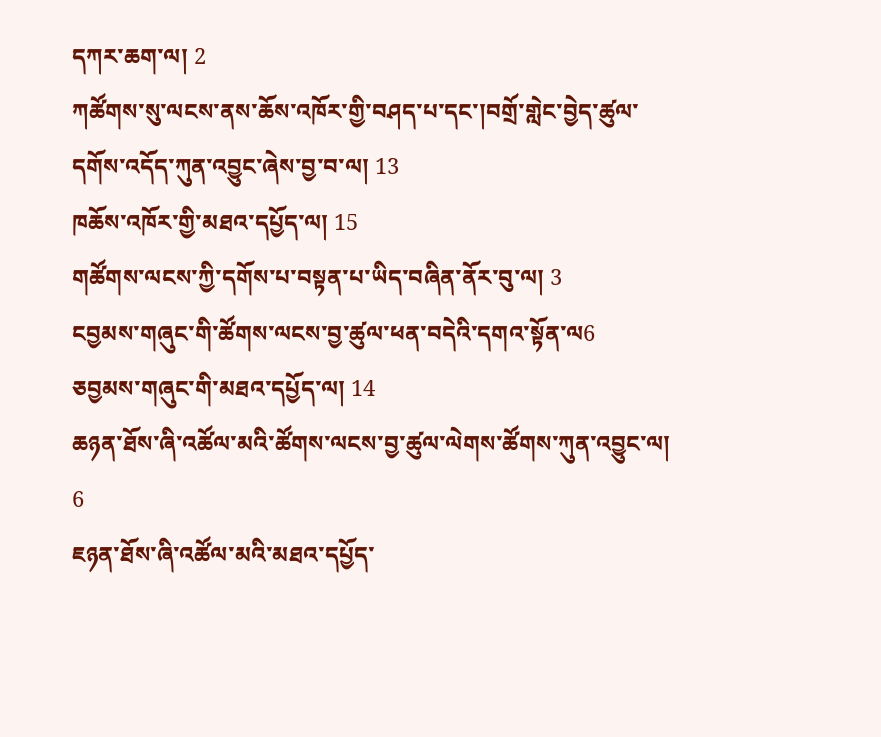དཀར་ཆག་ལ། 2
ཀཚོགས་སུ་ལངས་ནས་ཆོས་འཁོར་གྱི་བཤད་པ་དང་།བགྲོ་གླེང་བྱེད་ཚུལ་དགོས་འདོད་ཀུན་འབྱུང་ཞེས་བྱ་བ་ལ། 13
ཁཆོས་འཁོར་གྱི་མཐའ་དཔྱོད་ལ། 15
གཚོགས་ལངས་ཀྱི་དགོས་པ་བསྟན་པ་ཡིད་བཞིན་ནོར་བུ་ལ། 3
ངབྱམས་གཞུང་གི་ཚོགས་ལངས་བྱ་ཚུལ་ཕན་བདེའི་དགའ་སྟོན་ལ6
ཅབྱམས་གཞུང་གི་མཐའ་དཔྱོད་ལ། 14
ཆཉན་ཐོས་ཞི་འཚོལ་མའི་ཚོགས་ལངས་བྱ་ཚུལ་ལེགས་ཚོགས་ཀུན་འབྱུང་ལ། 6
ཇཉན་ཐོས་ཞི་འཚོལ་མའི་མཐའ་དཔྱོད་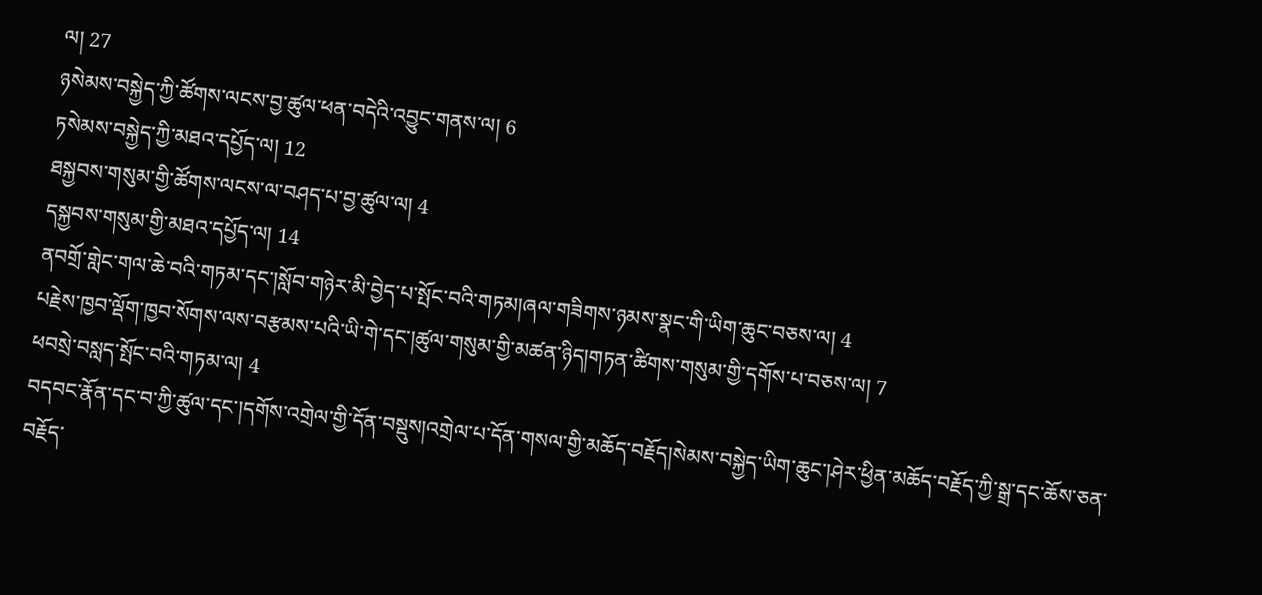ལ། 27
ཉསེམས་བསྐྱེད་ཀྱི་ཚོགས་ལངས་བྱ་ཚུལ་ཕན་བདེའི་འབྱུང་གནས་ལ། 6
ཏསེམས་བསྐྱེད་ཀྱི་མཐའ་དཔྱོད་ལ། 12
ཐསྐྱབས་གསུམ་གྱི་ཚོགས་ལངས་ལ་བཤད་པ་བྱ་ཚུལ་ལ། 4
དསྐྱབས་གསུམ་གྱི་མཐའ་དཔྱོད་ལ། 14
ནབགྲོ་གླེང་གལ་ཆེ་བའི་གཏམ་དང་།སློབ་གཉེར་མི་བྱེད་པ་སྤོང་བའི་གཏམ།ཞལ་གཟིགས་ཉམས་སྣང་གི་ཡིག་ཆུང་བཅས་ལ། 4
པརྗེས་ཁྱབ་ལྡོག་ཁྱབ་སོགས་ལས་བརྩམས་པའི་ཡི་གེ་དང་།ཚུལ་གསུམ་གྱི་མཚན་ཉིད།གཏན་ཚིགས་གསུམ་གྱི་དགོས་པ་བཅས་ལ། 7
ཕབསྲེ་བསླད་སྤོང་བའི་གཏམ་ལ། 4
བདབང་རྣོན་དང་བ་ཀྱི་ཚུལ་དང་།དགོས་འགྲེལ་གྱི་དོན་བསྡུས།འགྲེལ་པ་དོན་གསལ་གྱི་མཆོད་བརྗོད།སེམས་བསྐྱེད་ཡིག་ཆུང་།ཤེར་ཕྱིན་མཆོད་བརྗོད་ཀྱི་སྒྲ་དང་ཆོས་ཅན་བརྗོད་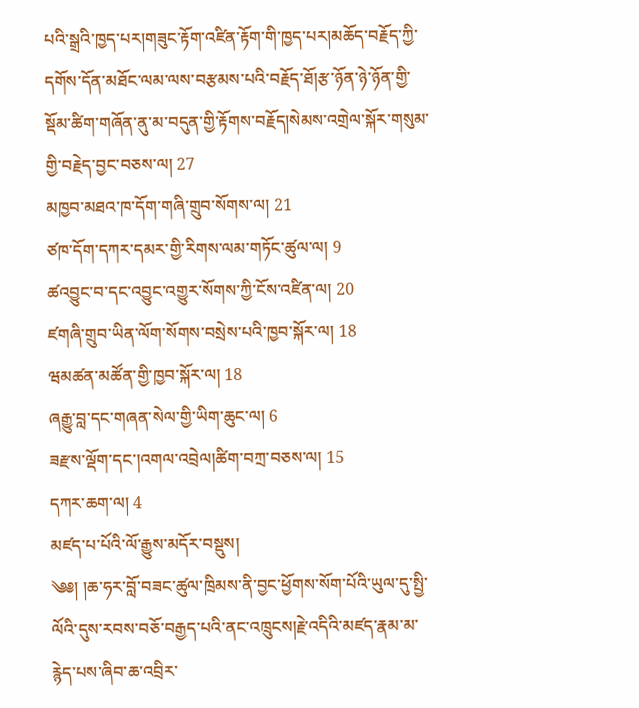པའི་སྒྲའི་ཁྱད་པར།གཟུང་རྟོག་འཛིན་རྟོག་གི་ཁྱད་པར།མཆོད་བརྗོད་ཀྱི་དགོས་དོན་མཐོང་ལམ་ལས་བརྩམས་པའི་བརྗོད་ཐོ།རྩ་ཉོན་ཉེ་ཉོན་གྱི་སྡོམ་ཚིག་གཞོན་ནུ་མ་བདུན་གྱི་རྟོགས་བརྗོད།སེམས་འགྲེལ་སྐོར་གསུམ་གྱི་བརྗེད་བྱང་བཅས་ལ། 27
མཁྱབ་མཐའ་ཁ་དོག་གཞི་གྲུབ་སོགས་ལ། 21
ཙཁ་དོག་དཀར་དམར་གྱི་རིགས་ལམ་གཏོང་ཚུལ་ལ། 9
ཚའབྱུང་བ་དང་འབྱུང་འགྱུར་སོགས་ཀྱི་ངོས་འཛིན་ལ། 20
ཛགཞི་གྲུབ་ཡིན་ལོག་སོགས་བསྲེས་པའི་ཁྱབ་སྐོར་ལ། 18
ཝམཚན་མཚོན་གྱི་ཁྱབ་སྐོར་ལ། 18
ཞརྒྱུ་བླ་དང་གཞན་སེལ་གྱི་ཡིག་ཆུང་ལ། 6
ཟརྫས་ལྡོག་དང་།འགལ་འབྲེལ།ཚིག་བཀྲ་བཅས་ལ། 15
དཀར་ཆག་ལ། 4
མཛད་པ་པོའི་ལོ་རྒྱུས་མདོར་བསྡུས།
༄༅། །ཆ་ཧར་བློ་བཟང་ཚུལ་ཁྲིམས་ནི་བྱང་ཕྱོགས་སོག་པོའི་ཡུལ་དུ་སྤྱི་ལོའི་དུས་རབས་བཅོ་བརྒྱད་པའི་ནང་འཁྲུངས།རྗེ་འདིའི་མཛད་རྣམ་མ་རྙེད་པས་ཞིབ་ཆ་འབྲིར་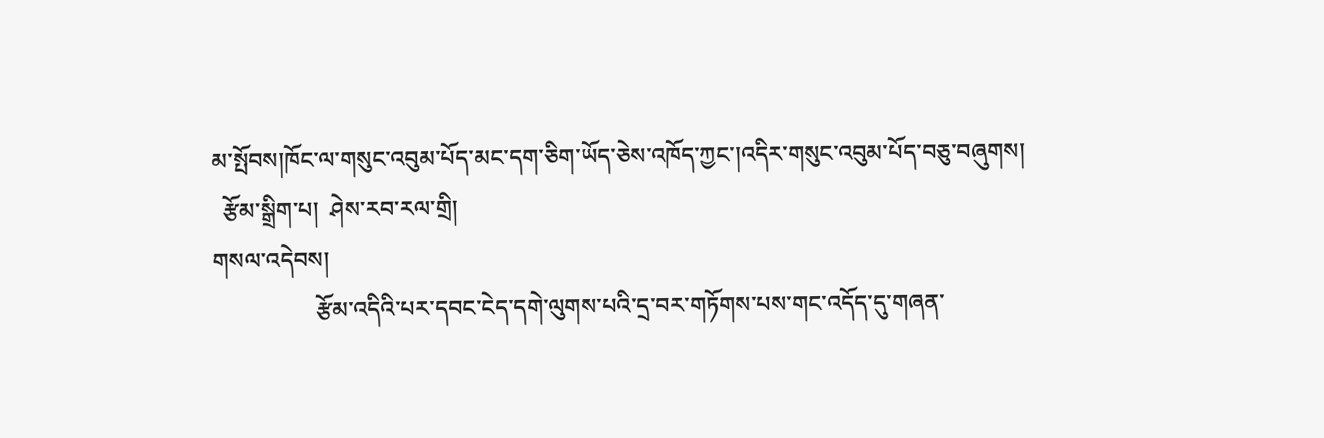མ་སྤོབས།ཁོང་ལ་གསུང་འབུམ་པོད་མང་དག་ཅིག་ཡོད་ཅེས་འཁོད་ཀྱང་།འདིར་གསུང་འབུམ་པོད་བཅུ་བཞུགས།
  རྩོམ་སྒྲིག་པ།  ཤེས་རབ་རལ་གྲི།
གསལ་འདེབས།
                  རྩོམ་འདིའི་པར་དབང་ངེད་དགེ་ལུགས་པའི་དྲ་བར་གཏོགས་པས་གང་འདོད་དུ་གཞན་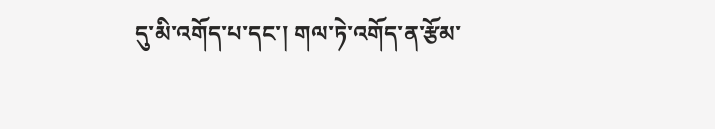དུ་མི་འགོད་པ་དང་། གལ་ཏེ་འགོད་ན་རྩོམ་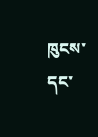ཁུངས་དང་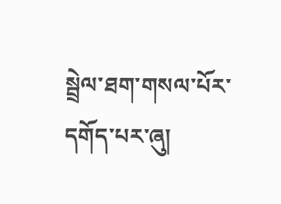སྦྲེལ་ཐག་གསལ་པོར་དགོད་པར་ཞུ།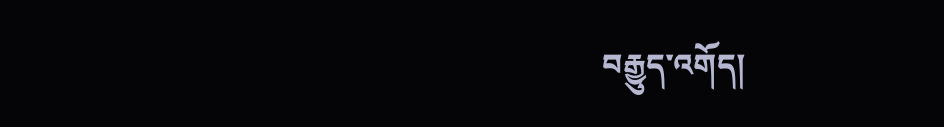བརྒྱུད་འགོད།